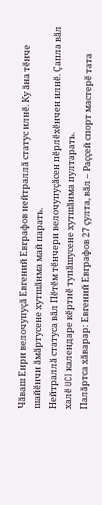Чӑваш Енри велочупуҫӑ Евгений Евграфов нейтраллӑ статус илнӗ. Ку ӑна тӗнче шайӗнчи ӑмӑртусене хутшӑнма май парать.
Нейтраллӑ статуса вӑл Пӗтӗм тӗнчери велочупуҫӑсен пӗрлӗхӗнчен илнӗ. Ҫапла вӑл халӗ UCI календаре кӗртнӗ тупӑшусене хутшӑнма пултарать.
Палӑртса хӑварар: Евгений Евграфов 27 ҫулта, вӑл – Раҫҫей спорт мастерӗ тата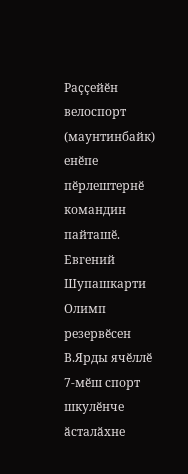Раҫҫейӗн велоспорт (маунтинбайк) енӗпе пӗрлештернӗ командин пайташӗ. Евгений Шупашкарти Олимп резервӗсен В.Ярды ячӗллӗ 7-мӗш спорт шкулӗнче ӑсталӑхне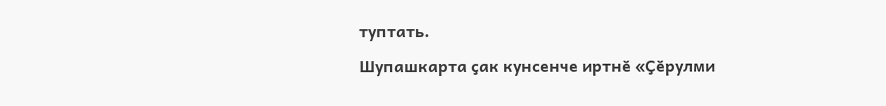туптать.

Шупашкарта ҫак кунсенче иртнӗ «Ҫӗрулми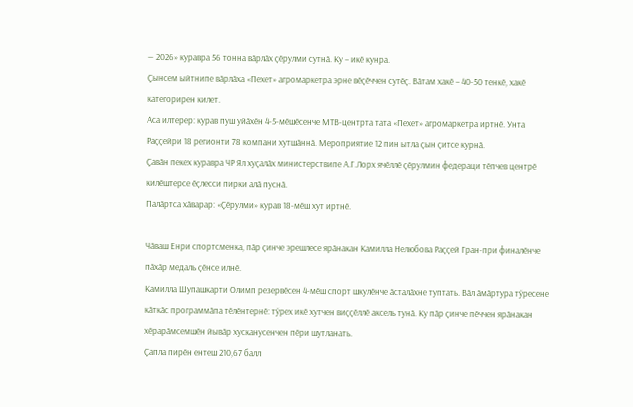— 2026» куравра 56 тонна вӑрлӑх ҫӗрулми сутнӑ. Ку – икӗ кунра.
Ҫынсем ыйтнипе вӑрлӑха «Пехет» агромаркетра эрне вӗҫӗччен сутӗҫ. Вӑтам хакӗ – 40-50 тенкӗ, хакӗ категорирен килет.
Аса илтерер: курав пуш уйӑхӗн 4-5-мӗшӗсенче МТВ-центрта тата «Пехет» агромаркетра иртнӗ. Унта Раҫҫейри 18 регионти 78 компани хутшӑннӑ. Мероприятие 12 пин ытла ҫын ҫитсе курнӑ.
Ҫавӑн пекех куравра ЧР Ял хуҫалӑх министерствипе А.Г.Лорх ячӗллӗ ҫӗрулмин федераци тӗпчев центрӗ килӗштерсе ӗҫлесси пирки алӑ пуснӑ.
Палӑртса хӑварар: «Ҫӗрулми» курав 18-мӗш хут иртнӗ.

Чӑваш Енри спортсменка, пӑр ҫинче эрешлесе ярӑнакан Камилла Нелюбова Раҫҫей Гран-при финалӗнче пӑхӑр медаль ҫӗнсе илнӗ.
Камилла Шупашкарти Олимп резервӗсен 4-мӗш спорт шкулӗнче ӑсталӑхне туптать. Вӑл ӑмӑртура тӳресене кӑткӑс программӑпа тӗлӗнтернӗ: тӳрех икӗ хутчен виҫҫӗллӗ аксель тунӑ. Ку пӑр ҫинче пӗччен ярӑнакан хӗрарӑмсемшӗн йывӑр хусканусенчен пӗри шутланать.
Ҫапла пирӗн ентеш 210,67 балл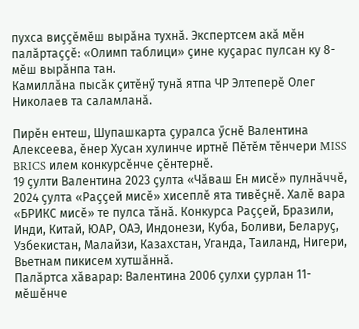пухса виҫҫӗмӗш вырӑна тухнӑ. Экспертсем акӑ мӗн палӑртаҫҫӗ: «Олимп таблици» ҫине куҫарас пулсан ку 8-мӗш вырӑнпа тан.
Камиллӑна пысӑк ҫитӗнӳ тунӑ ятпа ЧР Элтеперӗ Олег Николаев та саламланӑ.

Пирӗн ентеш, Шупашкарта ҫуралса ӳснӗ Валентина Алексеева, ӗнер Хусан хулинче иртнӗ Пӗтӗм тӗнчери MISS BRICS илем конкурсӗнче ҫӗнтернӗ.
19 ҫулти Валентина 2023 ҫулта «Чӑваш Ен мисӗ» пулнӑччӗ, 2024 ҫулта «Раҫҫей мисӗ» хисеплӗ ята тивӗҫнӗ. Халӗ вара «БРИКС мисӗ» те пулса тӑнӑ. Конкурса Раҫҫей, Бразили, Инди, Китай, ЮАР, ОАЭ, Индонези, Куба, Боливи, Беларуҫ, Узбекистан, Малайзи, Казахстан, Уганда, Таиланд, Нигери, Вьетнам пикисем хутшӑннӑ.
Палӑртса хӑварар: Валентина 2006 ҫулхи ҫурлан 11-мӗшӗнче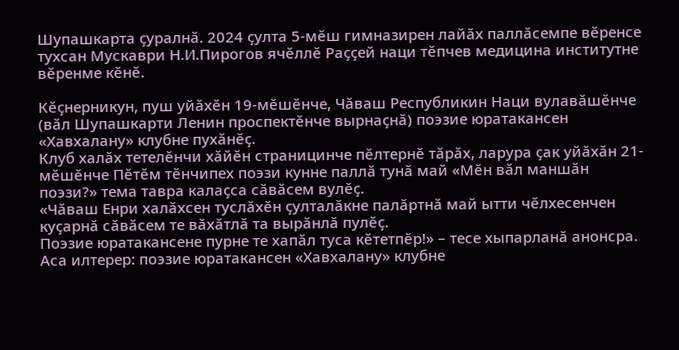Шупашкарта ҫуралнӑ. 2024 ҫулта 5-мӗш гимназирен лайӑх паллӑсемпе вӗренсе тухсан Мускаври Н.И.Пирогов ячӗллӗ Раҫҫей наци тӗпчев медицина институтне вӗренме кӗнӗ.

Кӗҫнерникун, пуш уйӑхӗн 19-мӗшӗнче, Чӑваш Республикин Наци вулавӑшӗнче (вӑл Шупашкарти Ленин проспектӗнче вырнаҫнӑ) поэзие юратакансен «Хавхалану» клубне пухӑнӗҫ.
Клуб халӑх тетелӗнчи хӑйӗн страницинче пӗлтернӗ тӑрӑх, ларура ҫак уйӑхӑн 21-мӗшӗнче Пӗтӗм тӗнчипех поэзи кунне паллӑ тунӑ май «Мӗн вӑл маншӑн поэзи?» тема тавра калаҫса сӑвӑсем вулӗҫ.
«Чӑваш Енри халӑхсен туслӑхӗн ҫулталӑкне палӑртнӑ май ытти чӗлхесенчен куҫарнӑ сӑвӑсем те вӑхӑтлӑ та вырӑнлӑ пулӗҫ.
Поэзие юратакансене пурне те хапӑл туса кӗтетпӗр!» – тесе хыпарланӑ анонсра.
Аса илтерер: поэзие юратакансен «Хавхалану» клубне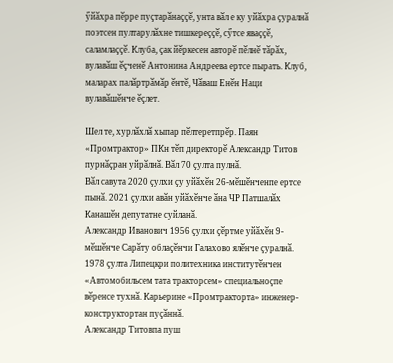ӳйӑхра пӗрре пуҫтарӑнаҫҫӗ, унта вӑл е ку уйӑхра ҫуралнӑ поэтсен пултарулӑхне тишкереҫҫӗ, сӳтсе яваҫҫӗ, саламлаҫҫӗ. Клуба, ҫак йӗркесен авторӗ пӗлнӗ тӑрӑх, вулавӑш ӗҫченӗ Антонина Андреева ертсе пырать. Клуб, маларах палӑртрӑмӑр ӗнтӗ, Чӑваш Енӗн Наци вулавӑшӗнче ӗҫлет.

Шел те, хурлӑхлӑ хыпар пӗлтеретпрӗр. Паян «Промтрактор» ПКн тӗп директорӗ Александр Титов пурнӑҫран уйрӑлнӑ. Вӑл 70 ҫулта пулнӑ.
Вӑл савута 2020 ҫулхи ҫу уйӑхӗн 26-мӗшӗнченпе ертсе пынӑ. 2021 ҫулхи авӑн уйӑхӗнче ӑна ЧР Патшалӑх Канашӗн депутатне суйланӑ.
Александр Иванович 1956 ҫулхи ҫӗртме уйӑхӗн 9-мӗшӗнче Сарӑту облаҫӗнчи Галахово ялӗнче ҫуралнӑ. 1978 ҫулта Липецкри политехника институтӗнчен «Автомобильсем тата тракторсем» специальноҫпе вӗренсе тухнӑ. Карьерине «Промтракторта» инженер-конструктортан пуҫӑннӑ.
Александр Титовпа пуш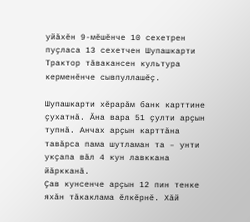уйӑхӗн 9-мӗшӗнче 10 сехетрен пуҫласа 13 сехетчен Шупашкарти Трактор тӑвакансен культура керменӗнче сывпуллашӗҫ.

Шупашкарти хӗрарӑм банк карттине ҫухатнӑ. Ӑна вара 51 ҫулти арҫын тупнӑ. Анчах арҫын карттӑна тавӑрса пама шутламан та – унти укҫапа вӑл 4 кун лавккана йӑркканӑ.
Ҫав кунсенче арҫын 12 пин тенке яхӑн тӑкаклама ӗлкӗрнӗ. Хӑй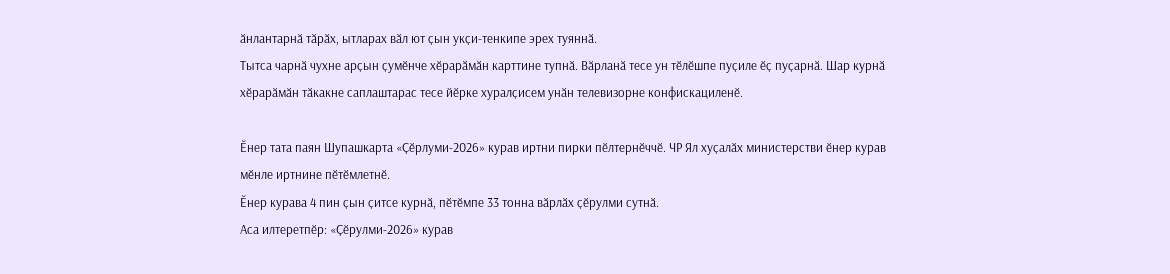ӑнлантарнӑ тӑрӑх, ытларах вӑл ют ҫын укҫи-тенкипе эрех туяннӑ.
Тытса чарнӑ чухне арҫын ҫумӗнче хӗрарӑмӑн карттине тупнӑ. Вӑрланӑ тесе ун тӗлӗшпе пуҫиле ӗҫ пуҫарнӑ. Шар курнӑ хӗрарӑмӑн тӑкакне саплаштарас тесе йӗрке хуралҫисем унӑн телевизорне конфискациленӗ.

Ӗнер тата паян Шупашкарта «Ҫӗрлуми-2026» курав иртни пирки пӗлтернӗччӗ. ЧР Ял хуҫалӑх министерстви ӗнер курав мӗнле иртнине пӗтӗмлетнӗ.
Ӗнер курава 4 пин ҫын ҫитсе курнӑ, пӗтӗмпе 33 тонна вӑрлӑх ҫӗрулми сутнӑ.
Аса илтеретпӗр: «Ҫӗрулми-2026» курав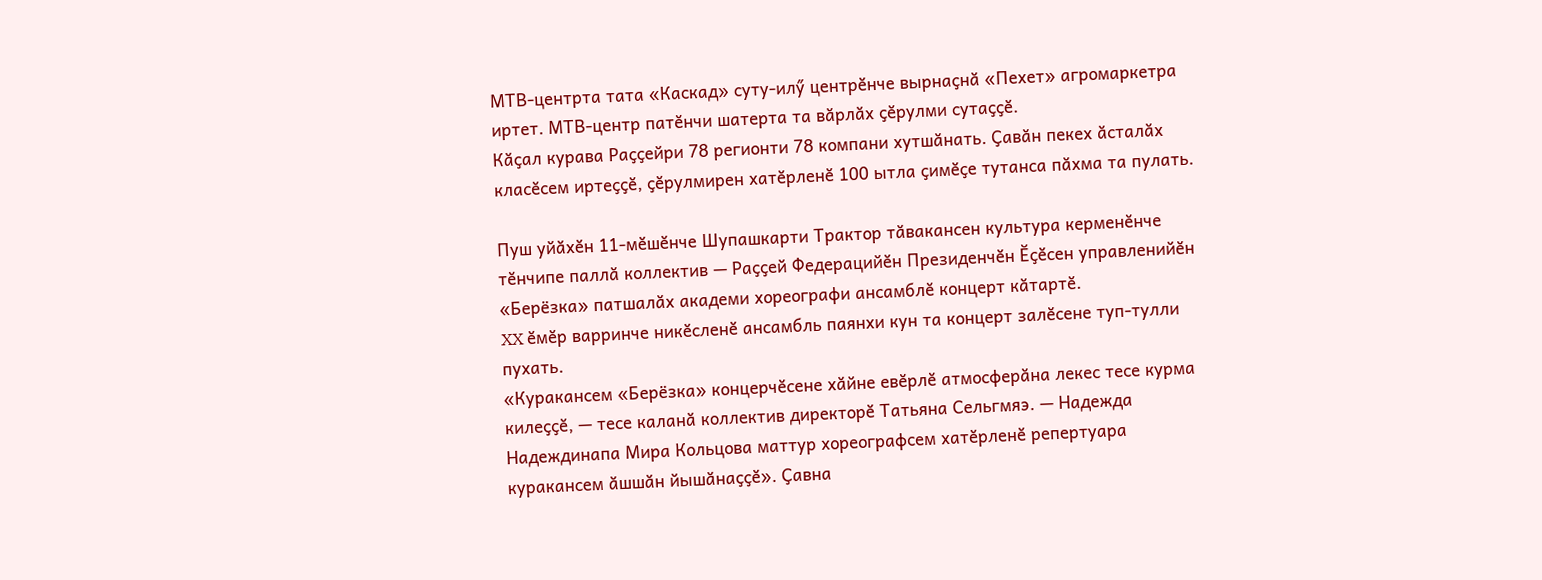МТВ-центрта тата «Каскад» суту-илӳ центрӗнче вырнаҫнӑ «Пехет» агромаркетра иртет. МТВ-центр патӗнчи шатерта та вӑрлӑх ҫӗрулми сутаҫҫӗ.
Кӑҫал курава Раҫҫейри 78 регионти 78 компани хутшӑнать. Ҫавӑн пекех ӑсталӑх класӗсем иртеҫҫӗ, ҫӗрулмирен хатӗрленӗ 100 ытла ҫимӗҫе тутанса пӑхма та пулать.

Пуш уйӑхӗн 11-мӗшӗнче Шупашкарти Трактор тӑвакансен культура керменӗнче тӗнчипе паллӑ коллектив — Раҫҫей Федерацийӗн Президенчӗн Ӗҫӗсен управленийӗн «Берёзка» патшалӑх академи хореографи ансамблӗ концерт кӑтартӗ.
XX ӗмӗр варринче никӗсленӗ ансамбль паянхи кун та концерт залӗсене туп-тулли пухать.
«Куракансем «Берёзка» концерчӗсене хӑйне евӗрлӗ атмосферӑна лекес тесе курма килеҫҫӗ, — тесе каланӑ коллектив директорӗ Татьяна Сельгмяэ. — Надежда Надеждинапа Мира Кольцова маттур хореографсем хатӗрленӗ репертуара куракансем ӑшшӑн йышӑнаҫҫӗ». Ҫавна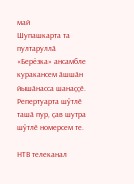май
Шупашкарта та пултаруллӑ «Берёзка» ансамбле куракансем ӑшшӑн йышӑнасса шанаҫҫӗ. Репертуарта шӳтлӗ ташӑ пур, ҫав шутра шӳтлӗ номерсем те.

НТВ телеканал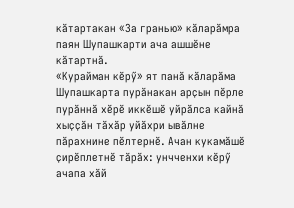кӑтартакан «За гранью» кӑларӑмра паян Шупашкарти ача ашшӗне кӑтартнӑ.
«Курайман кӗрӳ» ят панӑ кӑларӑма Шупашкарта пурӑнакан арҫын пӗрле пурӑннӑ хӗрӗ иккӗшӗ уйрӑлса кайнӑ хыҫҫӑн тӑхӑр уйӑхри ывӑлне пӑрахнине пӗлтернӗ. Ачан кукамӑшӗ ҫирӗплетнӗ тӑрӑх: унчченхи кӗрӳ ачапа хӑй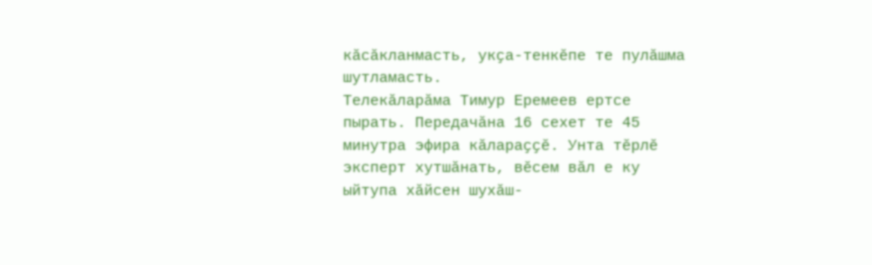кӑсӑкланмасть, укҫа-тенкӗпе те пулӑшма шутламасть.
Телекӑларӑма Тимур Еремеев ертсе пырать. Передачӑна 16 сехет те 45 минутра эфира кӑлараҫҫӗ. Унта тӗрлӗ эксперт хутшӑнать, вӗсем вӑл е ку ыйтупа хӑйсен шухӑш-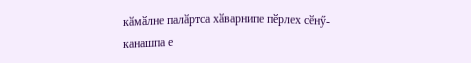кӑмӑлне палӑртса хӑварнипе пӗрлех сӗнӳ-канашпа е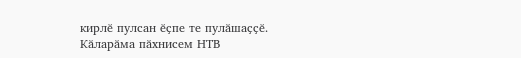кирлӗ пулсан ӗҫпе те пулӑшаҫҫӗ.
Кӑларӑма пӑхнисем НТВ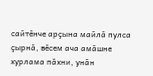сайтӗнче арҫына майлӑ пулса ҫырнӑ, вӗсем ача амӑшне хурлама пӑхни, унӑн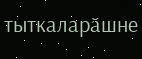тыткаларӑшне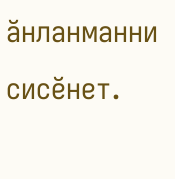ӑнланманни сисӗнет.